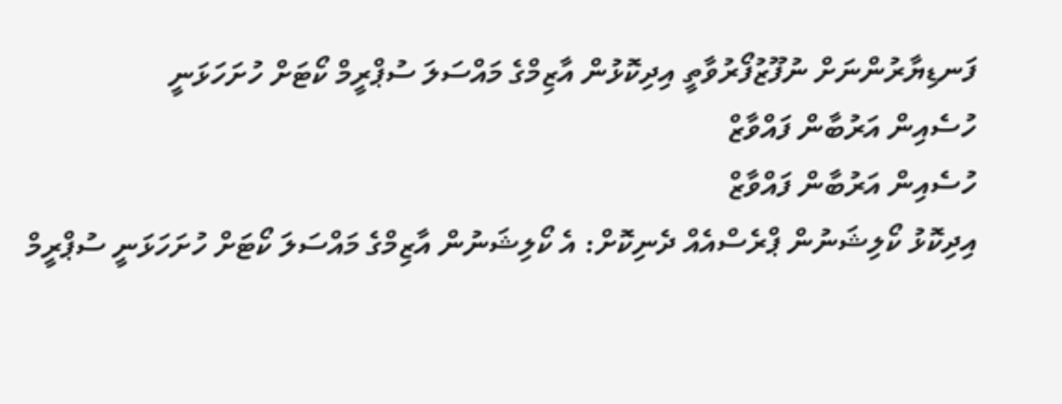ފަނޑިޔާރުންނަށް ނުފޫޒުފޯރުވާތީ އިދިކޮޅުން އާޒިމްގެ މައްސަލަ ސުޕްރީމް ކޯޓަށް ހުށަހަޅަނީ
ހުސެއިން އަރުބާން ފައްވާޒް
ހުސެއިން އަރުބާން ފައްވާޒް
އިދިކޮޅު ކޯލިޝަނުން ޕްރެސްއެއް ދެނިކޮށް: އެ ކޯލިޝަނުން އާޒިމްގެ މައްސަލަ ކޯޓަށް ހުށަހަޅަނީ ސުޕްރީމް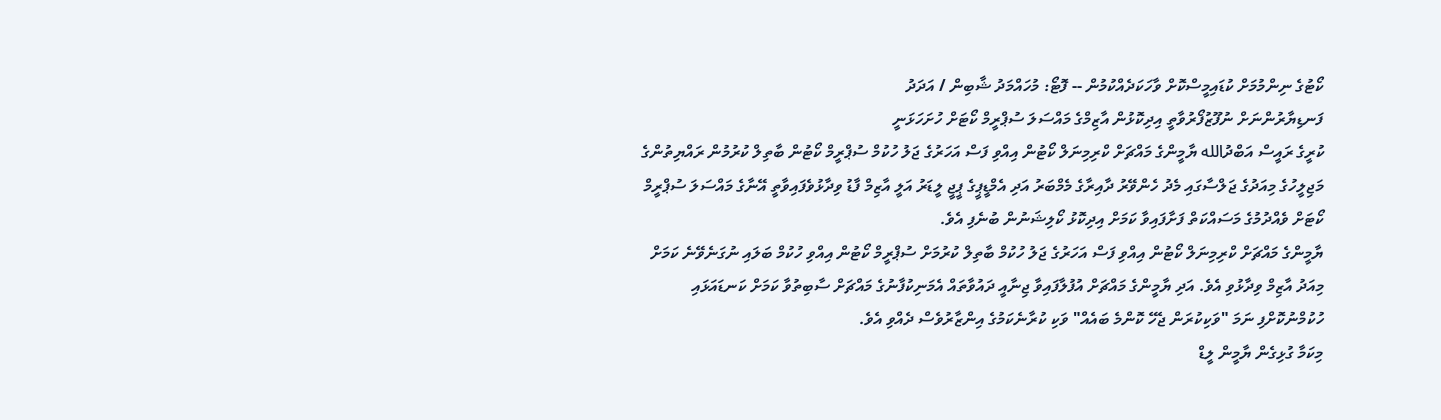ކޯޓުގެ ނިންމުމަށް ކުޑައިމީސްކޮށް ވާހަކަދެއްކުމުން -- ފޮޓޯ: މުހައްމަދު ޝާބިން / އަދަދު
ފަނޑިޔާރުންނަށް ނުފޫޒުފޯރުވާތީ އިދިކޮޅުން އާޒިމްގެ މައްސަލަ ސުޕްރީމް ކޯޓަށް ހުށަހަޅަނީ
ކުރީގެ ރައީސް އަބްދުالله ޔާމީންގެ މައްޗަށް ކްރިމިނަލް ކޯޓުން އިއްވި ފަސް އަހަރުގެ ޖަލު ހުކުމް ސުޕްރީމް ކޯޓުން ބާތިލް ކުރުމުން ރައްޔިތުންގެ މަޖިލީހުގެ މިއަދުގެ ޖަލްސާގައި މެދު ހެންވޭރު ދާއިރާގެ މެމްބަރު އަދި އެމްޑީޕީގެ ޕީޖީ ލީޑަރު އަލީ އާޒިމް ފާޑު ވިދާޅުވެފައިވާތީ އޭނާގެ މައްސަލަ ސުޕްރީމް ކޯޓަށް ވެއްދުމުގެ މަސައްކަތް ފަށާފައިވާ ކަމަށް އިދިކޮޅު ކޯލިޝަނުން ބުނެފި އެވެ.
ޔާމީންގެ މައްޗަށް ކްރިމިނަލް ކޯޓުން އިއްވި ފަސް އަހަރުގެ ޖަލު ހުކުމް ބާތިލް ކުރުމަށް ސުޕްރީމް ކޯޓުން އިއްވި ހުކުމް ބަލައި ނުގަނެވޭނެ ކަމަށް މިއަދު އާޒިމް ވިދާޅުވި އެވެ. އަދި ޔާމީންގެ މައްޗަށް އުފުލާފައިވާ ޖިނާއީ ދައުވާތައް އެމަނިކުފާނުގެ މައްޗަށް ސާބިތުވާ ކަމަށް ކަނޑައަޅައި ހުކުމްނުކޮށްފި ނަމަ "ވަކިކުރަން ޖެހޭ ކޮންމެ ބައެއް" ވަކި ކުރާނެކަމުގެ އިންޒާރުވެސް ދެއްވި އެވެ.
މިކަމާ ގުޅިގެން ޔާމީން ލީޑް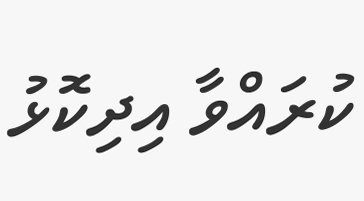ކުރައްވާ އިދިކޮޅު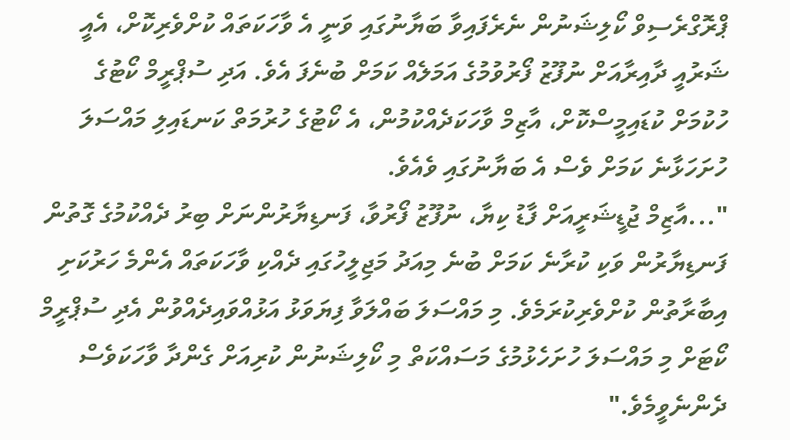ޕްރޮގްރެސިވް ކޯލިޝަނުން ނެރެފައިވާ ބަޔާނުގައި ވަނީ އެ ވާހަކަތައް ކުށްވެރިކޮށް، އެއީ ޝަރުއީ ދާއިރާއަށް ނުފޫޒު ފޯރުވުމުގެ އަމަލެއް ކަމަށް ބުނެފަ އެވެ. އަދި ސުޕްރީމް ކޯޓުގެ ހުކުމަށް ކުޑައިމީސްކޮށް، އާޒިމް ވާހަކަދެއްކުމުން، އެ ކޯޓުގެ ހުރުމަތް ކަނޑައިލި މައްސަލަ ހުށަހަޅާނެ ކަމަށް ވެސް އެ ބަޔާނުގައި ވެއެވެ.
"...އާޒިމް ޖުޑީޝަރީއަށް ފާޑު ކިޔާ، ނުފޫޒު ފޯރުވާ، ފަނޑިޔާރުންނަށް ބިރު ދެއްކުމުގެ ގޮތުން ފަނޑިޔާރުން ވަކި ކުރާނެ ކަމަށް ބުނެ މިއަދު މަޖިލީހުގައި ދެއްކި ވާހަކަތައް އެންމެ ހަރުކަށި އިބާރާތުން ކުށްވެރިކުރަމެވެ. މި މައްސަލަ ބައްލަވާ ފިޔަވަޅު އަޅުއްވައިދެއްވުން އެދި ސުޕްރީމް ކޯޓަށް މި މައްސަލަ ހުށަހެޅުމުގެ މަސައްކަތް މި ކޯލިޝަނުން ކުރިއަށް ގެންދާ ވާހަކަވެސް ދެންނެވީމެވެ."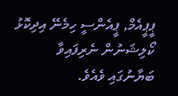ޕީޕީއެމް, ޕީއެންސީ ހިމެނޭ އިދިކޮޅު ކޯލިޝަނުން ނެރިފައިވާ ބަޔާނުގައި ވެއެވެ.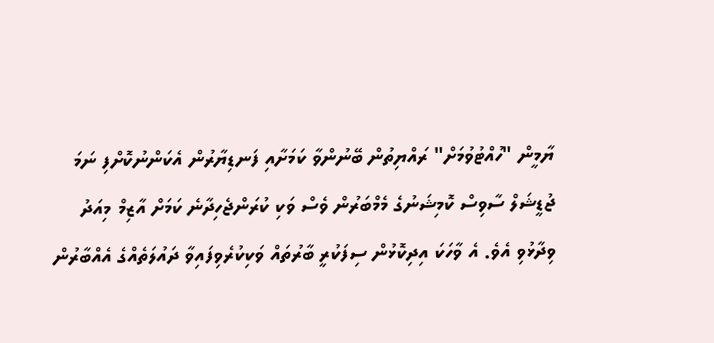ޔާމީން "ހުއްޓުވުމަށް" ރައްޔިތުން ބޭނުންވާ ކަމަށާއި ފަނޑިޔާރުން އެކަންނުކޮށްފި ނަމަ ޖުޑީޝަލް ސާވިސް ކޮމިޝަނުގެ މެމްބަރުން ވެސް ވަކި ކުރަންޖެހިދާނެ ކަމަށް އާޒިމް މިއަދު ވިދާޅުވި އެވެ. އެ ވާހަކަ އިދިކޮޅުން ސިފަކުރީ ބާރުތައް ވަކިކުރެވިފައިވާ ދައުލަތެއްގެ އެއްބާރުން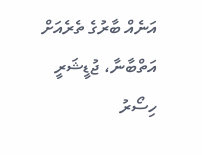އަނެއް ބާރުގެ ތެރެއަށް އަތްބާނާ، ޖުޑީޝަރީ ހިސޯރު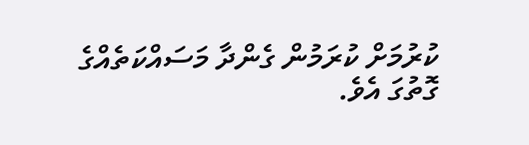ކުރުމަށް ކުރަމުން ގެންދާ މަސައްކަތެއްގެ ގޮތުގަ އެވެ.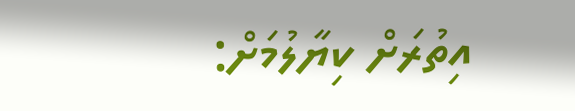އިތުރަށް ކިޔާލުމަށް: